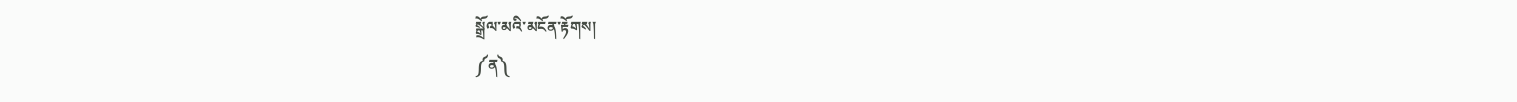སྒྲོལ་མའི་མངོན་རྟོགས།
༼ན༽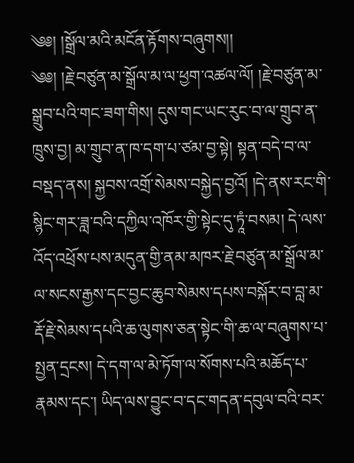༄༅། །སྒྲོལ་མའི་མངོན་རྟོགས་བཞུགས།།
༄༅། །རྗེ་བཙུན་མ་སྒྲོལ་མ་ལ་ཕྱག་འཚལ་ལོ། །རྗེ་བཙུན་མ་སྒྲུབ་པའི་གང་ཟག་གིས། དུས་གང་ཡང་རུང་བ་ལ་གྲུབ་ན་ཁྲུས་བྱ། མ་གྲུབ་ན་ཁ་དག་པ་ཙམ་བྱ་སྟེ། སྟན་བདེ་བ་ལ་བསྡད་ནས། སྐྱབས་འགྲོ་སེམས་བསྐྱེད་བྱའོ། །དེ་ནས་རང་གི་སྙིང་གར་ཟླ་བའི་དཀྱིལ་འཁོར་གྱི་སྟེང་དུ་ཏཱཾ་བསམ། དེ་ལས་འོད་འཕྲོས་པས་མདུན་གྱི་ནམ་མཁར་རྗེ་བཙུན་མ་སྒྲོལ་མ་ལ་སངས་རྒྱས་དང་བྱང་ཆུབ་སེམས་དཔས་བསྐོར་བ་བླ་མ་རྡོ་རྗེ་སེམས་དཔའི་ཆ་ལུགས་ཅན་སྟེང་གི་ཆ་ལ་བཞུགས་པ་སྤྱན་དྲངས། དེ་དག་ལ་མེ་ཏོག་ལ་སོགས་པའི་མཆོད་པ་རྣམས་དང་། ཡིད་ལས་བྱུང་བ་དང་གདན་དབུལ་བའི་བར་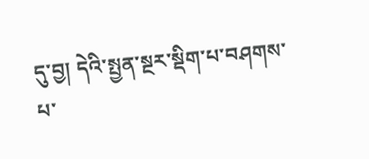དུ་བྱ། དེའི་སྤྱན་སྔར་སྡིག་པ་བཤགས་པ་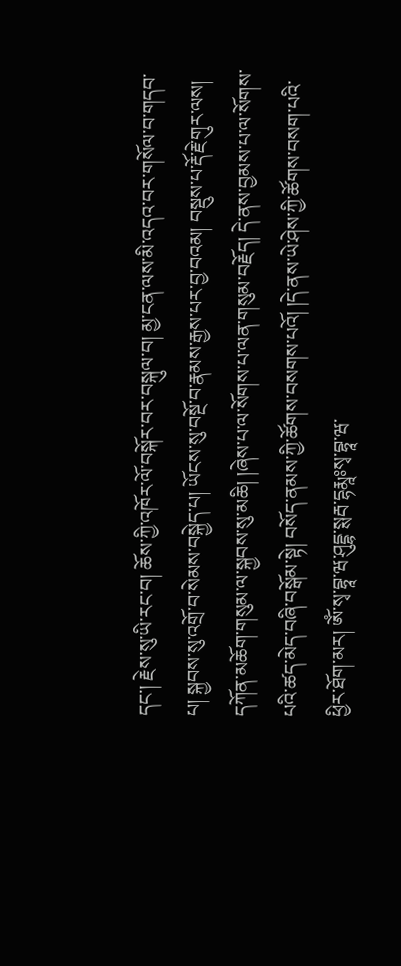དང་། རྗེས་སུ་ཡི་རང་བ། ཆོས་ཀྱི་འཁོར་ལོ་བསྐོར་བར་བསྐུལ་བ། མྱ་ངན་ལས་མི་འདའ་བར་གསོལ་བ་གདབ་པ། སྐྱབས་སུ་འགྲོ་བ་སེམས་བསྐྱེད་པ། ཡོངས་སུ་བསྔོ་བ་རྣམས་རྒྱས་པར་བྱ་བའམ། བསྡུས་པ་རྡོ་རྗེ་གུར་ལས། དཀོན་མཆོག་གསུམ་ལ་སྐྱབས་སུ་མཆི། །ཞེས་པ་ལ་སོགས་པ་ལན་གསུམ་བརྗོད། དེ་ནས་བྱམས་པ་ལ་སོགས་པའི་ཚད་མེད་བཞི་བསྒོམ་སྟེ། བསོད་ནམས་ཀྱི་ཚོགས་བསགས་པའོ། །དེ་ནས་ཡེ་ཤེས་ཀྱི་ཚོགས་བསག་པའི་ཕྱིར་ཐོག་མར། ཨོཾ་སྭ་བྷཱ་ཝ་ཤུདྡྷ་སྶརྦ་དྷརྨཱཿསྭ་བྷཱ་ཝ་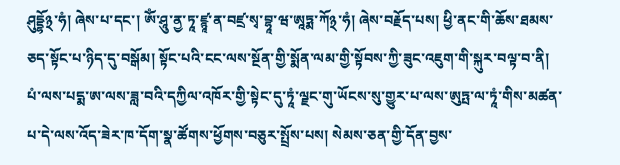ཤུདྡྷོ྅་ཧཾ། ཞེས་པ་དང་། ཨོཾ་ཤཱུ་ནྱ་ཏཱ་ཛྙཱ་ན་བཛྲ་སྭ་བྷཱ་ཝ་ཨཱཏྨ་ཀོ྅་ཧཾ། ཞེས་བརྗོད་པས། ཕྱི་ནང་གི་ཆོས་ཐམས་ཅད་སྟོང་པ་ཉིད་དུ་བསྒོམ། སྟོང་པའི་ངང་ལས་སྔོན་གྱི་སྨོན་ལམ་གྱི་སྟོབས་ཀྱི་ཟུང་འཇུག་གི་སྐུར་བལྟ་བ་ནི། པཾ་ལས་པདྨ་ཨ་ལས་ཟླ་བའི་དཀྱིལ་འཁོར་གྱི་སྟེང་དུ་ཏཱཾ་ལྗང་གུ་ཡོངས་སུ་གྱུར་པ་ལས་ཨུཏྤ་ལ་ཏཱཾ་གིས་མཚན་པ་དེ་ལས་འོད་ཟེར་ཁ་དོག་སྣ་ཚོགས་ཕྱོགས་བཅུར་སྤྲོས་པས། སེམས་ཅན་གྱི་དོན་བྱས་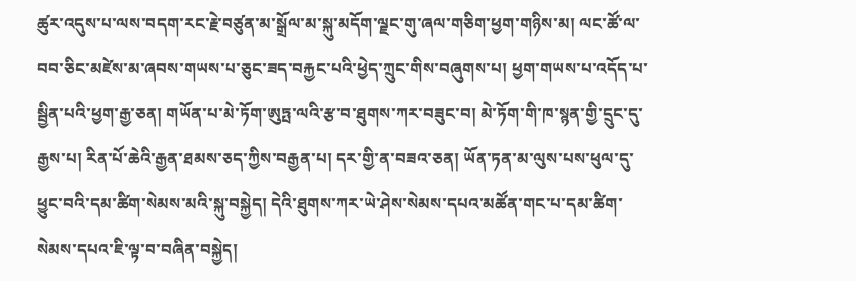ཚུར་འདུས་པ་ལས་བདག་རང་རྗེ་བཙུན་མ་སྒྲོལ་མ་སྐུ་མདོག་ལྗང་གུ་ཞལ་གཅིག་ཕྱག་གཉིས་མ། ལང་ཚོ་ལ་བབ་ཅིང་མཛེས་མ་ཞབས་གཡས་པ་ཅུང་ཟད་བརྐྱང་པའི་ཕྱེད་ཀྲུང་གིས་བཞུགས་པ། ཕྱག་གཡས་པ་འདོད་པ་སྦྱིན་པའི་ཕྱག་རྒྱ་ཅན། གཡོན་པ་མེ་ཏོག་ཨུཏྤ་ལའི་རྩ་བ་ཐུགས་ཀར་བཟུང་བ། མེ་ཏོག་གི་ཁ་སྙན་གྱི་དྲུང་དུ་རྒྱས་པ། རིན་པོ་ཆེའི་རྒྱན་ཐམས་ཅད་ཀྱིས་བརྒྱན་པ། དར་གྱི་ན་བཟའ་ཅན། ཡོན་ཏན་མ་ལུས་པས་ཕུལ་དུ་ཕྱུང་བའི་དམ་ཚིག་སེམས་མའི་སྐུ་བསྐྱེད། དེའི་ཐུགས་ཀར་ཡེ་ཤེས་སེམས་དཔའ་མཚོན་གང་པ་དམ་ཚིག་སེམས་དཔའ་ཇི་ལྟ་བ་བཞིན་བསྐྱེད།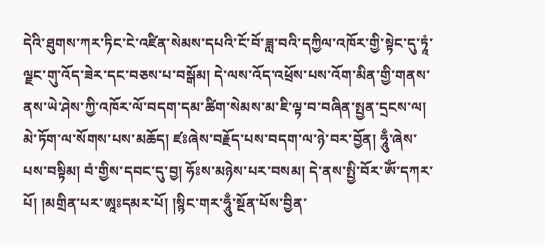དེའི་ཐུགས་ཀར་ཏིང་ངེ་འཛིན་སེམས་དཔའི་ངོ་བོ་ཟླ་བའི་དཀྱིལ་འཁོར་གྱི་སྟེང་དུ་ཏཱཾ་ལྗང་གུ་འོད་ཟེར་དང་བཅས་པ་བསྒོམ། དེ་ལས་འོད་འཕྲོས་པས་འོག་མིན་གྱི་གནས་ནས་ཡེ་ཤེས་ཀྱི་འཁོར་ལོ་བདག་དམ་ཚིག་སེམས་མ་ཇི་ལྟ་བ་བཞིན་སྤྱན་དྲངས་ལ། མེ་ཏོག་ལ་སོགས་པས་མཆོད། ཛཿཞེས་བརྗོད་པས་བདག་ལ་ཉེ་བར་བྱོན། ཧཱུྃ་ཞེས་པས་བསྟིམ། བཾ་གྱིས་དབང་དུ་བྱ། ཧོཿས་མཉེས་པར་བསམ། དེ་ནས་སྤྱི་བོར་ཨོཾ་དཀར་པོ། །མགྲིན་པར་ཨཱཿདམར་པོ། །སྙིང་གར་ཧཱུྃ་སྔོན་པོས་བྱིན་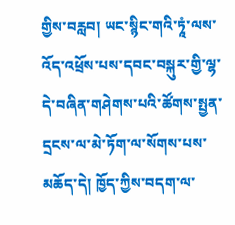གྱིས་བརླབ། ཡང་སྙིང་གའི་ཏཱཾ་ལས་འོད་འཕྲོས་པས་དབང་བསྐུར་གྱི་ལྷ་དེ་བཞིན་གཤེགས་པའི་ཚོགས་སྤྱན་དྲངས་ལ་མེ་ཏོག་ལ་སོགས་པས་མཆོད་དེ། ཁྱོད་ཀྱིས་བདག་ལ་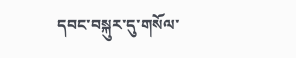དབང་བསྐུར་དུ་གསོལ་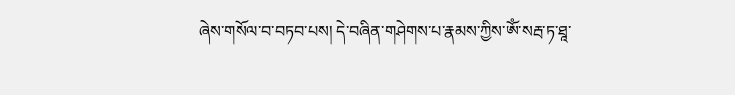ཞེས་གསོལ་བ་བཏབ་པས། དེ་བཞིན་གཤེགས་པ་རྣམས་ཀྱིས་ཨོཾ་སརྦ་ཏ་ཐཱ་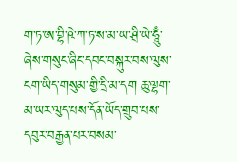ག་ཏ་ཨ་བྷི་ཥེ་ཀ་ཏ་ས་མ་ཡ་ཤྲི་ཡེ་ཧཱུྃ་ཞེས་གསུང་ཞིང་དབང་བསྐུར་བས་ལུས་ངག་ཡིད་གསུམ་གྱི་དྲི་མ་དག ཆུ་ལྷག་མ་ཡར་ལུད་པས་དོན་ཡོད་གྲུབ་པས་དབུར་བརྒྱན་པར་བསམ་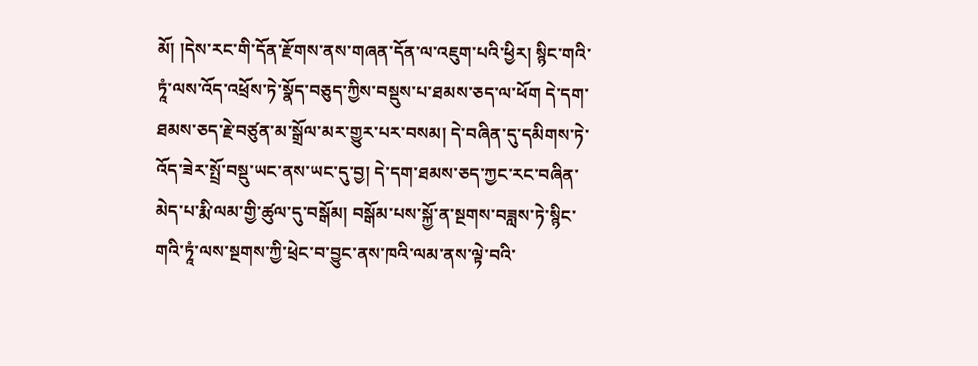མོ། །དེས་རང་གི་དོན་རྫོགས་ནས་གཞན་དོན་ལ་འཇུག་པའི་ཕྱིར། སྙིང་གའི་ཏཱཾ་ལས་འོད་འཕྲོས་ཏེ་སྣོད་བཅུད་ཀྱིས་བསྡུས་པ་ཐམས་ཅད་ལ་ཕོག དེ་དག་ཐམས་ཅད་རྗེ་བཙུན་མ་སྒྲོལ་མར་གྱུར་པར་བསམ། དེ་བཞིན་དུ་དམིགས་ཏེ་འོད་ཟེར་སྤྲོ་བསྡུ་ཡང་ནས་ཡང་དུ་བྱ། དེ་དག་ཐམས་ཅད་ཀྱང་རང་བཞིན་མེད་པ་རྨི་ལམ་གྱི་ཚུལ་དུ་བསྒོམ། བསྒོམ་པས་སྐྱོ་ན་སྔགས་བཟླས་ཏེ་སྙིང་གའི་ཏཱཾ་ལས་སྔགས་ཀྱི་ཕྲེང་བ་བྱུང་ནས་ཁའི་ལམ་ནས་ལྟེ་བའི་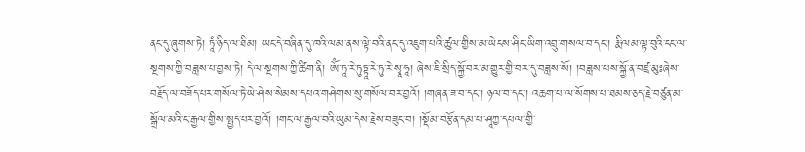ནང་དུ་ཞུགས་ཏེ། ཏཱཾ་ཉིད་ལ་ཐིམ། ཡང་དེ་བཞིན་དུ་ཁའི་ལམ་ནས་ལྟེ་བའི་ནང་དུ་འཇུག་པའི་ཚུལ་གྱིས་མ་ཡེངས་ཤིང་ཡིག་འབྲུ་གསལ་བ་དང་། རྨི་ལམ་ལྟ་བུའི་ངང་ལ་སྔགས་ཀྱི་བཟླས་པ་བྱས་ཏེ། དེ་ལ་སྔགས་ཀྱི་ཚིག་ནི། ཨོཾ་ཏཱ་རེ་ཏུཏྟཱ་རེ་ཏུ་རེ་སྭཱ་ཧཱ། ཞེས་ཇི་སྲིད་སྐྱོ་བར་མ་གྱུར་གྱི་བར་དུ་བཟླས་སོ། །བཟླས་པས་སྐྱོ་ན་བཛྲ་མུཿཞེས་བརྗོད་ལ་བཟོད་པར་གསོལ་ཏེ་ཡེ་ཤེས་སེམས་དཔའ་གཤེགས་སུ་གསོལ་བར་བྱའོ། །གཞན་ཟ་བ་དང་། ཉལ་བ་དང་། འཆག་པ་ལ་སོགས་པ་ཐམས་ཅད་རྗེ་བཙུན་མ་སྒྲོལ་མའི་ང་རྒྱལ་གྱིས་སྤྱད་པར་བྱའོ། །གང་ལ་རྒྱལ་བའི་ཡུམ་དེས་རྗེས་བཟུང་བ། །སྡོམ་བརྩོན་དམ་པ་ཤཱཀྱ་དཔལ་གྱི་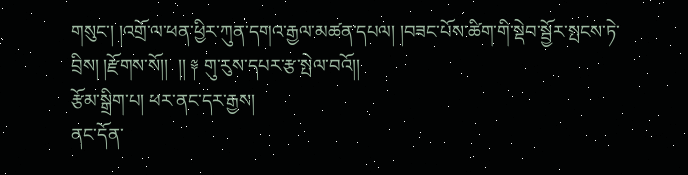གསུང་། །འགྲོ་ལ་ཕན་ཕྱིར་ཀུན་དགའ་རྒྱལ་མཚན་དཔལ། །བཟང་པོས་ཚིག་གི་སྡེབ་སྦྱོར་སྤངས་ཏེ་བྲིས། །རྫོགས་སོ།།  །། ༈ གུ་རུས་དཔར་རྩ་སྤེལ་བའོ།།
རྩོམ་སྒྲིག་པ། ཕར་ནང་དར་རྒྱས།
ནང་དོན་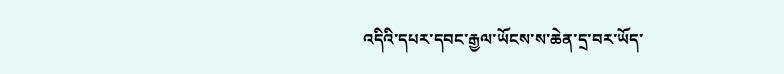འདིའི་དཔར་དབང་རྒྱལ་ཡོངས་ས་ཆེན་དྲ་བར་ཡོད་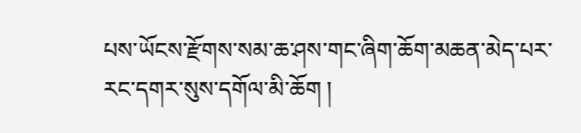པས་ཡོངས་རྫོགས་སམ་ཆ་ཤས་གང་ཞིག་ཆོག་མཆན་མེད་པར་རང་དགར་སུས་དགོལ་མི་ཆོག །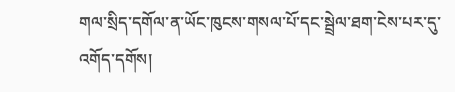གལ་སྲིད་དགོལ་ན་ཡོང་ཁུངས་གསལ་པོ་དང་སྦྲེལ་ཐག་ངེས་པར་དུ་འགོད་དགོས།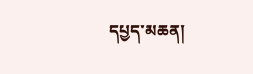དཔྱད་མཆན།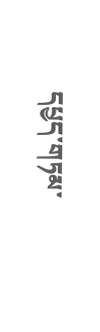དཔྱད་གཏམ་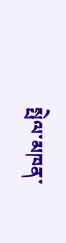སྤེལ་མཁན་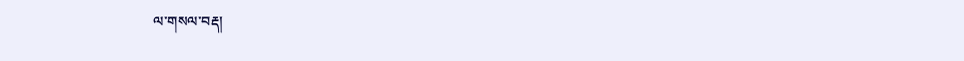ལ་གསལ་བརྡ།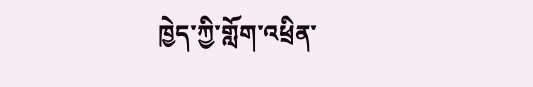ཁྱེད་ཀྱི་གློག་འཕྲིན་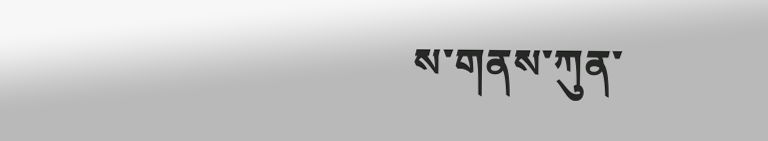ས་གནས་ཀུན་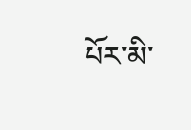པོར་མི་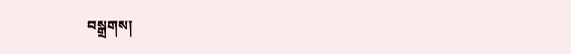བསྒྲགས།